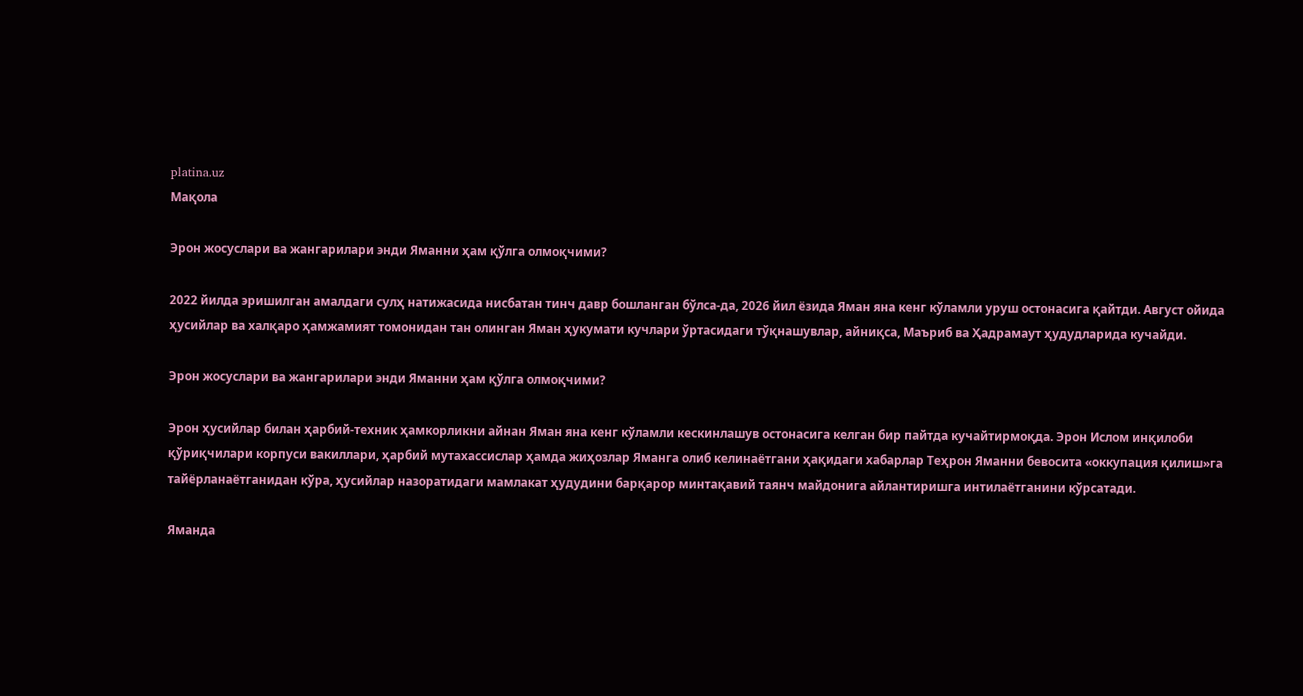platina.uz
Мақола

Эрон жосуслари ва жангарилари энди Яманни ҳам қўлга олмоқчими?

2022 йилда эришилган амалдаги сулҳ натижасида нисбатан тинч давр бошланган бўлса-да, 2026 йил ёзида Яман яна кенг кўламли уруш остонасига қайтди. Август ойида ҳусийлар ва халқаро ҳамжамият томонидан тан олинган Яман ҳукумати кучлари ўртасидаги тўқнашувлар, айниқса, Маъриб ва Ҳадрамаут ҳудудларида кучайди.

Эрон жосуслари ва жангарилари энди Яманни ҳам қўлга олмоқчими?

Эрон ҳусийлар билан ҳарбий-техник ҳамкорликни айнан Яман яна кенг кўламли кескинлашув остонасига келган бир пайтда кучайтирмоқда. Эрон Ислом инқилоби қўриқчилари корпуси вакиллари, ҳарбий мутахассислар ҳамда жиҳозлар Яманга олиб келинаётгани ҳақидаги хабарлар Теҳрон Яманни бевосита «оккупация қилиш»га тайёрланаётганидан кўра, ҳусийлар назоратидаги мамлакат ҳудудини барқарор минтақавий таянч майдонига айлантиришга интилаётганини кўрсатади.

Яманда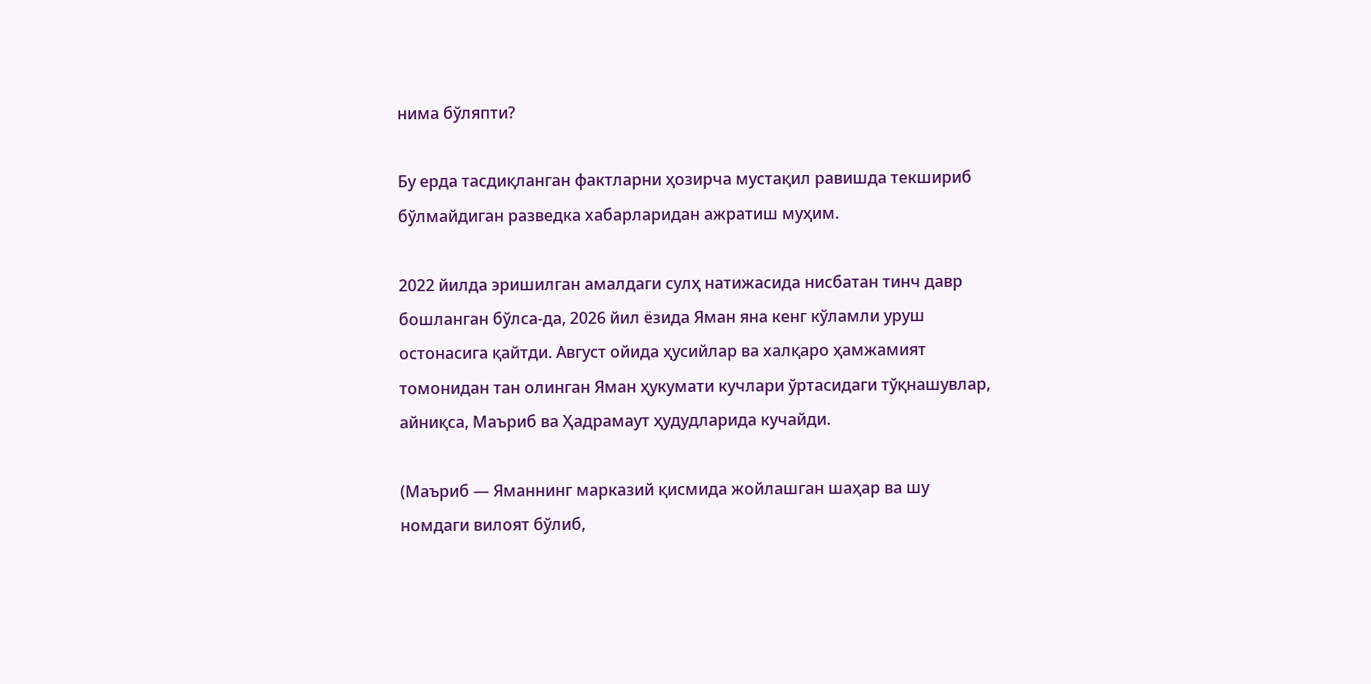нима бўляпти?

Бу ерда тасдиқланган фактларни ҳозирча мустақил равишда текшириб бўлмайдиган разведка хабарларидан ажратиш муҳим.

2022 йилда эришилган амалдаги сулҳ натижасида нисбатан тинч давр бошланган бўлса-да, 2026 йил ёзида Яман яна кенг кўламли уруш остонасига қайтди. Август ойида ҳусийлар ва халқаро ҳамжамият томонидан тан олинган Яман ҳукумати кучлари ўртасидаги тўқнашувлар, айниқса, Маъриб ва Ҳадрамаут ҳудудларида кучайди.

(Маъриб — Яманнинг марказий қисмида жойлашган шаҳар ва шу номдаги вилоят бўлиб,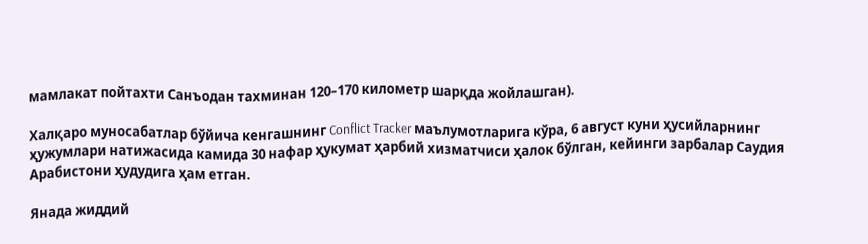мамлакат пойтахти Санъодан тахминан 120–170 километр шарқда жойлашган).

Халқаро муносабатлар бўйича кенгашнинг Conflict Tracker маълумотларига кўра, 6 август куни ҳусийларнинг ҳужумлари натижасида камида 30 нафар ҳукумат ҳарбий хизматчиси ҳалок бўлган, кейинги зарбалар Саудия Арабистони ҳудудига ҳам етган.

Янада жиддий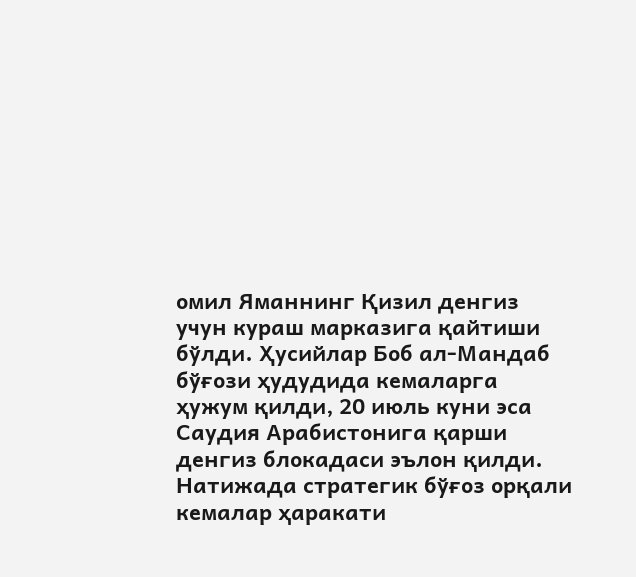омил Яманнинг Қизил денгиз учун кураш марказига қайтиши бўлди. Ҳусийлар Боб ал-Мандаб бўғози ҳудудида кемаларга ҳужум қилди, 20 июль куни эса Саудия Арабистонига қарши денгиз блокадаси эълон қилди. Натижада стратегик бўғоз орқали кемалар ҳаракати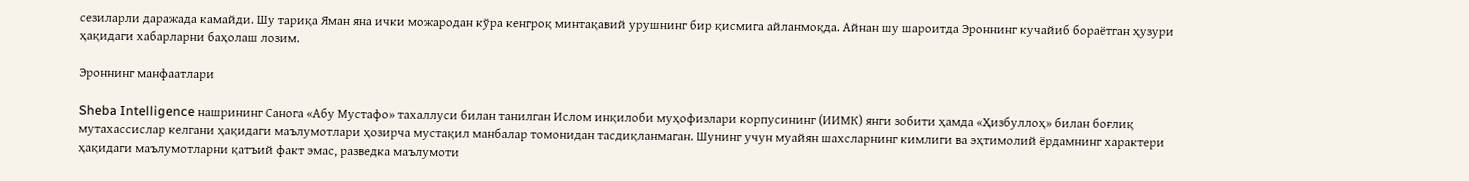сезиларли даражада камайди. Шу тариқа Яман яна ички можародан кўра кенгроқ минтақавий урушнинг бир қисмига айланмоқда. Айнан шу шароитда Эроннинг кучайиб бораётган ҳузури ҳақидаги хабарларни баҳолаш лозим.

Эроннинг манфаатлари

Sheba Intelligence нашрининг Санога «Абу Мустафо» тахаллуси билан танилган Ислом инқилоби муҳофизлари корпусининг (ИИМК) янги зобити ҳамда «Ҳизбуллоҳ» билан боғлиқ мутахассислар келгани ҳақидаги маълумотлари ҳозирча мустақил манбалар томонидан тасдиқланмаган. Шунинг учун муайян шахсларнинг кимлиги ва эҳтимолий ёрдамнинг характери ҳақидаги маълумотларни қатъий факт эмас, разведка маълумоти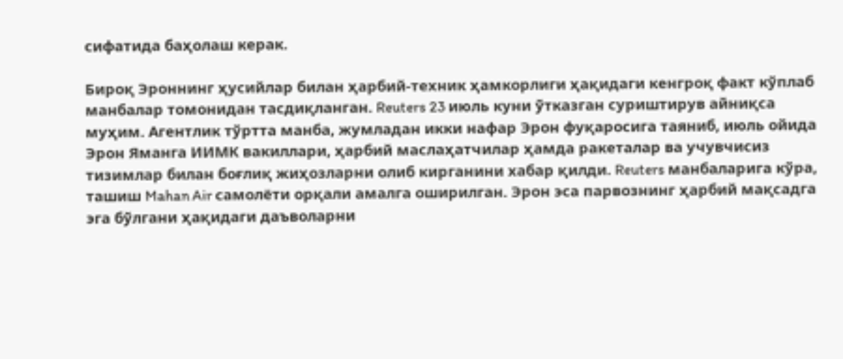сифатида баҳолаш керак.

Бироқ Эроннинг ҳусийлар билан ҳарбий-техник ҳамкорлиги ҳақидаги кенгроқ факт кўплаб манбалар томонидан тасдиқланган. Reuters 23 июль куни ўтказган суриштирув айниқса муҳим. Агентлик тўртта манба, жумладан икки нафар Эрон фуқаросига таяниб, июль ойида Эрон Яманга ИИМК вакиллари, ҳарбий маслаҳатчилар ҳамда ракеталар ва учувчисиз тизимлар билан боғлиқ жиҳозларни олиб кирганини хабар қилди. Reuters манбаларига кўра, ташиш Mahan Air самолёти орқали амалга оширилган. Эрон эса парвознинг ҳарбий мақсадга эга бўлгани ҳақидаги даъволарни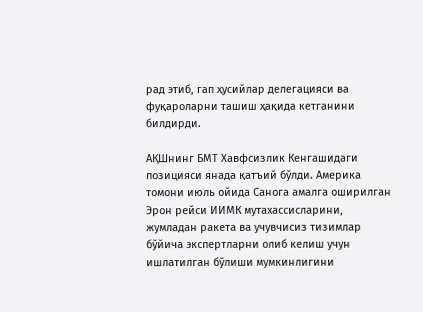рад этиб, гап ҳусийлар делегацияси ва фуқароларни ташиш ҳақида кетганини билдирди.

АҚШнинг БМТ Хавфсизлик Кенгашидаги позицияси янада қатъий бўлди. Америка томони июль ойида Санога амалга оширилган Эрон рейси ИИМК мутахассисларини, жумладан ракета ва учувчисиз тизимлар бўйича экспертларни олиб келиш учун ишлатилган бўлиши мумкинлигини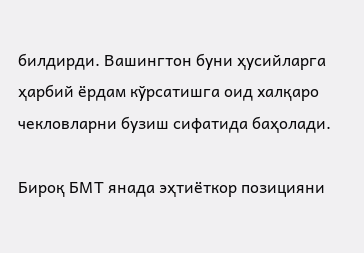билдирди. Вашингтон буни ҳусийларга ҳарбий ёрдам кўрсатишга оид халқаро чекловларни бузиш сифатида баҳолади.

Бироқ БМТ янада эҳтиёткор позицияни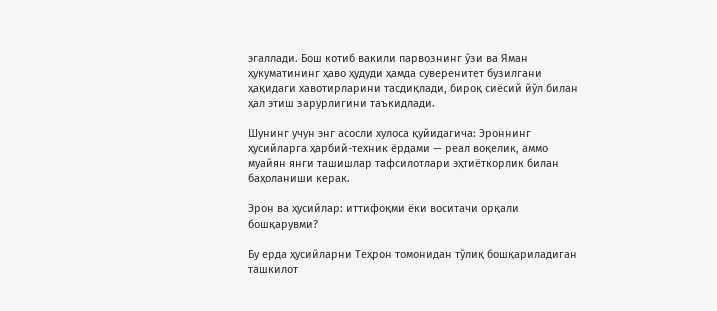эгаллади. Бош котиб вакили парвознинг ўзи ва Яман ҳукуматининг ҳаво ҳудуди ҳамда суверенитет бузилгани ҳақидаги хавотирларини тасдиқлади, бироқ сиёсий йўл билан ҳал этиш зарурлигини таъкидлади.

Шунинг учун энг асосли хулоса қуйидагича: Эроннинг ҳусийларга ҳарбий-техник ёрдами — реал воқелик, аммо муайян янги ташишлар тафсилотлари эҳтиёткорлик билан баҳоланиши керак.

Эрон ва ҳусийлар: иттифоқми ёки воситачи орқали бошқарувми?

Бу ерда ҳусийларни Теҳрон томонидан тўлиқ бошқариладиган ташкилот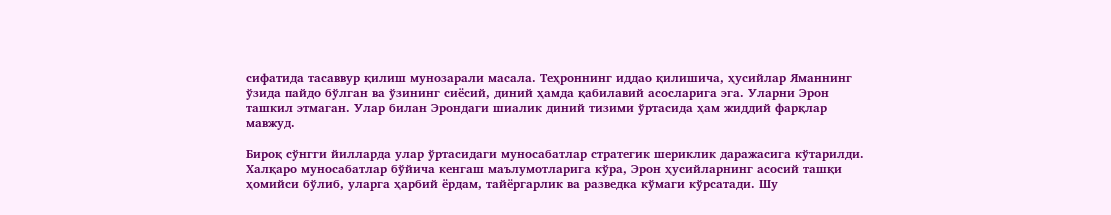сифатида тасаввур қилиш мунозарали масала. Теҳроннинг иддао қилишича, ҳусийлар Яманнинг ўзида пайдо бўлган ва ўзининг сиёсий, диний ҳамда қабилавий асосларига эга. Уларни Эрон ташкил этмаган. Улар билан Эрондаги шиалик диний тизими ўртасида ҳам жиддий фарқлар мавжуд.

Бироқ сўнгги йилларда улар ўртасидаги муносабатлар стратегик шериклик даражасига кўтарилди. Халқаро муносабатлар бўйича кенгаш маълумотларига кўра, Эрон ҳусийларнинг асосий ташқи ҳомийси бўлиб, уларга ҳарбий ёрдам, тайёргарлик ва разведка кўмаги кўрсатади. Шу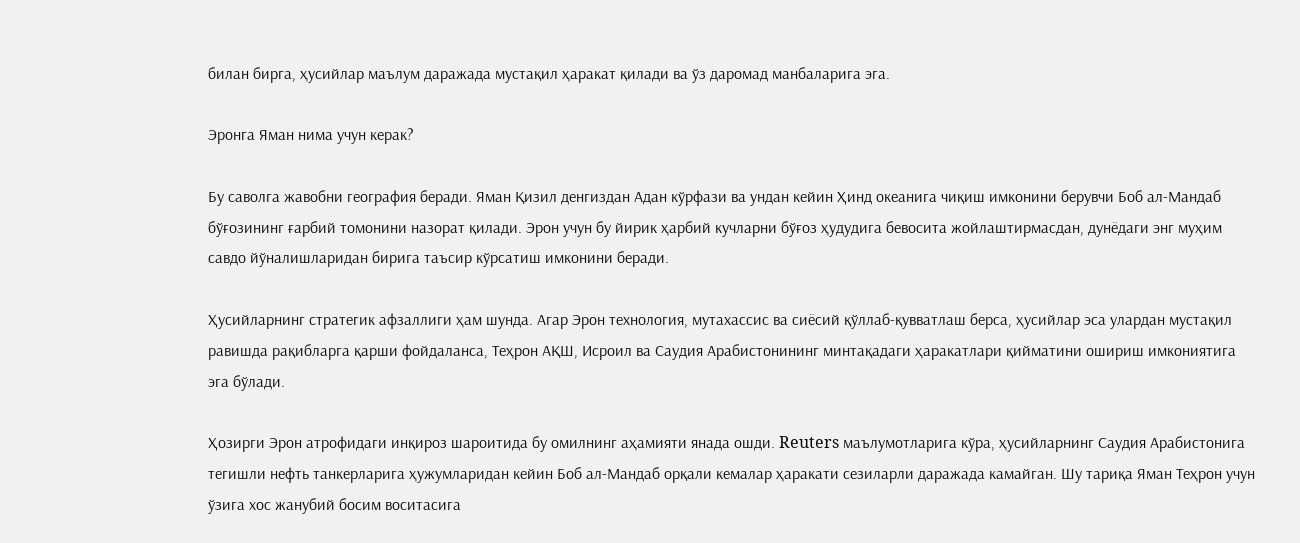билан бирга, ҳусийлар маълум даражада мустақил ҳаракат қилади ва ўз даромад манбаларига эга.

Эронга Яман нима учун керак?

Бу саволга жавобни география беради. Яман Қизил денгиздан Адан кўрфази ва ундан кейин Ҳинд океанига чиқиш имконини берувчи Боб ал-Мандаб бўғозининг ғарбий томонини назорат қилади. Эрон учун бу йирик ҳарбий кучларни бўғоз ҳудудига бевосита жойлаштирмасдан, дунёдаги энг муҳим савдо йўналишларидан бирига таъсир кўрсатиш имконини беради.

Ҳусийларнинг стратегик афзаллиги ҳам шунда. Агар Эрон технология, мутахассис ва сиёсий қўллаб-қувватлаш берса, ҳусийлар эса улардан мустақил равишда рақибларга қарши фойдаланса, Теҳрон АҚШ, Исроил ва Саудия Арабистонининг минтақадаги ҳаракатлари қийматини ошириш имкониятига эга бўлади.

Ҳозирги Эрон атрофидаги инқироз шароитида бу омилнинг аҳамияти янада ошди. Reuters маълумотларига кўра, ҳусийларнинг Саудия Арабистонига тегишли нефть танкерларига ҳужумларидан кейин Боб ал-Мандаб орқали кемалар ҳаракати сезиларли даражада камайган. Шу тариқа Яман Теҳрон учун ўзига хос жанубий босим воситасига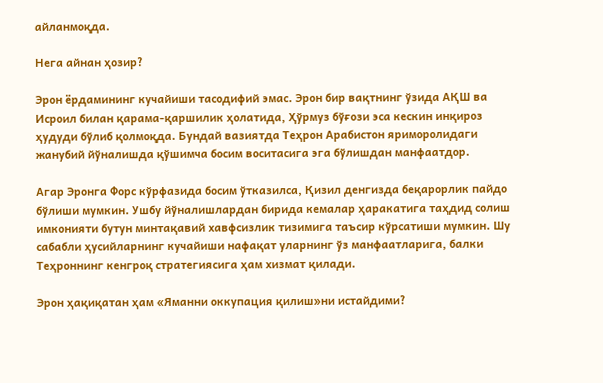айланмоқда.

Нега айнан ҳозир?

Эрон ёрдамининг кучайиши тасодифий эмас. Эрон бир вақтнинг ўзида АҚШ ва Исроил билан қарама-қаршилик ҳолатида, Ҳўрмуз бўғози эса кескин инқироз ҳудуди бўлиб қолмоқда. Бундай вазиятда Теҳрон Арабистон яриморолидаги жанубий йўналишда қўшимча босим воситасига эга бўлишдан манфаатдор.

Агар Эронга Форс кўрфазида босим ўтказилса, Қизил денгизда беқарорлик пайдо бўлиши мумкин. Ушбу йўналишлардан бирида кемалар ҳаракатига таҳдид солиш имконияти бутун минтақавий хавфсизлик тизимига таъсир кўрсатиши мумкин. Шу сабабли ҳусийларнинг кучайиши нафақат уларнинг ўз манфаатларига, балки Теҳроннинг кенгроқ стратегиясига ҳам хизмат қилади.

Эрон ҳақиқатан ҳам «Яманни оккупация қилиш»ни истайдими?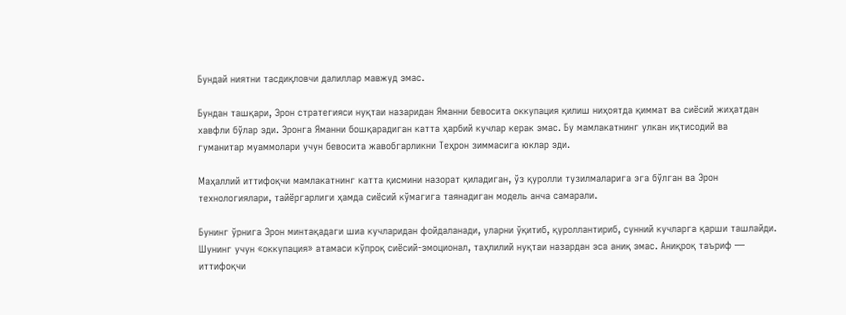Бундай ниятни тасдиқловчи далиллар мавжуд эмас.

Бундан ташқари, Эрон стратегияси нуқтаи назаридан Яманни бевосита оккупация қилиш ниҳоятда қиммат ва сиёсий жиҳатдан хавфли бўлар эди. Эронга Яманни бошқарадиган катта ҳарбий кучлар керак эмас. Бу мамлакатнинг улкан иқтисодий ва гуманитар муаммолари учун бевосита жавобгарликни Теҳрон зиммасига юклар эди.

Маҳаллий иттифоқчи мамлакатнинг катта қисмини назорат қиладиган, ўз қуролли тузилмаларига эга бўлган ва Эрон технологиялари, тайёргарлиги ҳамда сиёсий кўмагига таянадиган модель анча самарали.

Бунинг ўрнига Эрон минтақадаги шиа кучларидан фойдаланади, уларни ўқитиб, қуроллантириб, сунний кучларга қарши ташлайди. Шунинг учун «оккупация» атамаси кўпроқ сиёсий-эмоционал, таҳлилий нуқтаи назардан эса аниқ эмас. Аниқроқ таъриф — иттифоқчи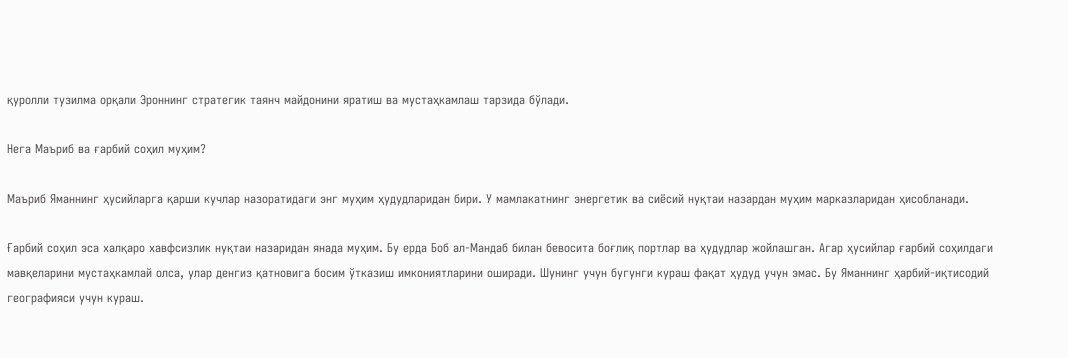қуролли тузилма орқали Эроннинг стратегик таянч майдонини яратиш ва мустаҳкамлаш тарзида бўлади.

Нега Маъриб ва ғарбий соҳил муҳим?

Маъриб Яманнинг ҳусийларга қарши кучлар назоратидаги энг муҳим ҳудудларидан бири. У мамлакатнинг энергетик ва сиёсий нуқтаи назардан муҳим марказларидан ҳисобланади.

Ғарбий соҳил эса халқаро хавфсизлик нуқтаи назаридан янада муҳим. Бу ерда Боб ал-Мандаб билан бевосита боғлиқ портлар ва ҳудудлар жойлашган. Агар ҳусийлар ғарбий соҳилдаги мавқеларини мустаҳкамлай олса, улар денгиз қатновига босим ўтказиш имкониятларини оширади. Шунинг учун бугунги кураш фақат ҳудуд учун эмас. Бу Яманнинг ҳарбий-иқтисодий географияси учун кураш.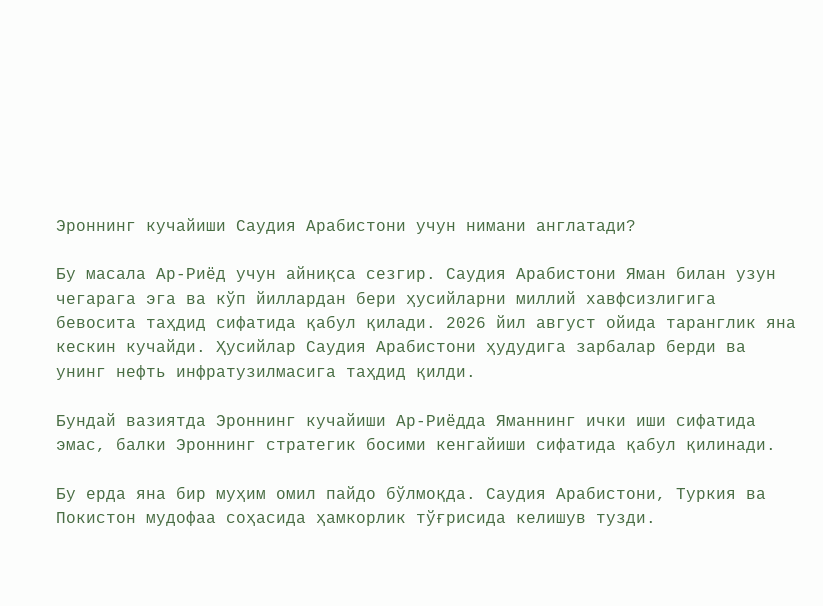Эроннинг кучайиши Саудия Арабистони учун нимани англатади?

Бу масала Ар-Риёд учун айниқса сезгир. Саудия Арабистони Яман билан узун чегарага эга ва кўп йиллардан бери ҳусийларни миллий хавфсизлигига бевосита таҳдид сифатида қабул қилади. 2026 йил август ойида таранглик яна кескин кучайди. Ҳусийлар Саудия Арабистони ҳудудига зарбалар берди ва унинг нефть инфратузилмасига таҳдид қилди.

Бундай вазиятда Эроннинг кучайиши Ар-Риёдда Яманнинг ички иши сифатида эмас, балки Эроннинг стратегик босими кенгайиши сифатида қабул қилинади.

Бу ерда яна бир муҳим омил пайдо бўлмоқда. Саудия Арабистони, Туркия ва Покистон мудофаа соҳасида ҳамкорлик тўғрисида келишув тузди.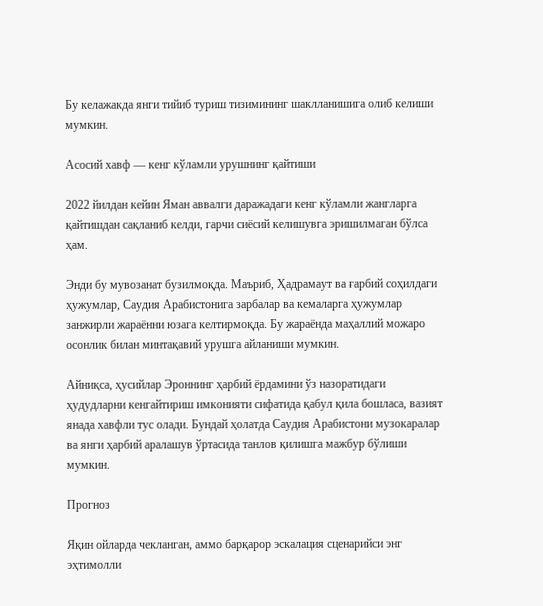Бу келажакда янги тийиб туриш тизимининг шаклланишига олиб келиши мумкин.

Асосий хавф — кенг кўламли урушнинг қайтиши

2022 йилдан кейин Яман аввалги даражадаги кенг кўламли жангларга қайтишдан сақланиб келди, гарчи сиёсий келишувга эришилмаган бўлса ҳам.

Энди бу мувозанат бузилмоқда. Маъриб, Ҳадрамаут ва ғарбий соҳилдаги ҳужумлар, Саудия Арабистонига зарбалар ва кемаларга ҳужумлар занжирли жараённи юзага келтирмоқда. Бу жараёнда маҳаллий можаро осонлик билан минтақавий урушга айланиши мумкин.

Айниқса, ҳусийлар Эроннинг ҳарбий ёрдамини ўз назоратидаги ҳудудларни кенгайтириш имконияти сифатида қабул қила бошласа, вазият янада хавфли тус олади. Бундай ҳолатда Саудия Арабистони музокаралар ва янги ҳарбий аралашув ўртасида танлов қилишга мажбур бўлиши мумкин.

Прогноз

Яқин ойларда чекланган, аммо барқарор эскалация сценарийси энг эҳтимолли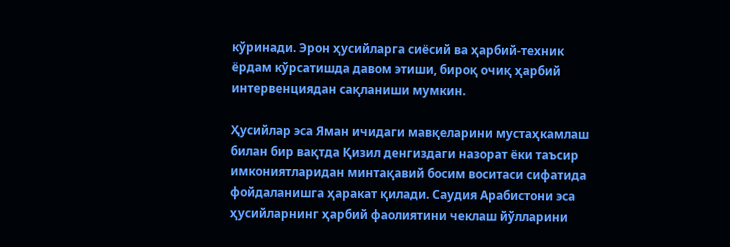кўринади. Эрон ҳусийларга сиёсий ва ҳарбий-техник ёрдам кўрсатишда давом этиши, бироқ очиқ ҳарбий интервенциядан сақланиши мумкин.

Ҳусийлар эса Яман ичидаги мавқеларини мустаҳкамлаш билан бир вақтда Қизил денгиздаги назорат ёки таъсир имкониятларидан минтақавий босим воситаси сифатида фойдаланишга ҳаракат қилади. Саудия Арабистони эса ҳусийларнинг ҳарбий фаолиятини чеклаш йўлларини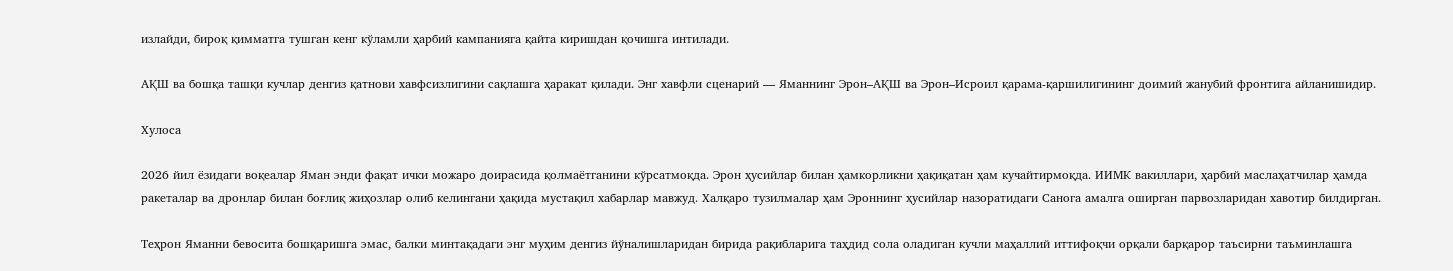излайди, бироқ қимматга тушган кенг кўламли ҳарбий кампанияга қайта киришдан қочишга интилади.

АҚШ ва бошқа ташқи кучлар денгиз қатнови хавфсизлигини сақлашга ҳаракат қилади. Энг хавфли сценарий — Яманнинг Эрон–АҚШ ва Эрон–Исроил қарама-қаршилигининг доимий жанубий фронтига айланишидир.

Хулоса

2026 йил ёзидаги воқеалар Яман энди фақат ички можаро доирасида қолмаётганини кўрсатмоқда. Эрон ҳусийлар билан ҳамкорликни ҳақиқатан ҳам кучайтирмоқда. ИИМК вакиллари, ҳарбий маслаҳатчилар ҳамда ракеталар ва дронлар билан боғлиқ жиҳозлар олиб келингани ҳақида мустақил хабарлар мавжуд. Халқаро тузилмалар ҳам Эроннинг ҳусийлар назоратидаги Санога амалга оширган парвозларидан хавотир билдирган.

Теҳрон Яманни бевосита бошқаришга эмас, балки минтақадаги энг муҳим денгиз йўналишларидан бирида рақибларига таҳдид сола оладиган кучли маҳаллий иттифоқчи орқали барқарор таъсирни таъминлашга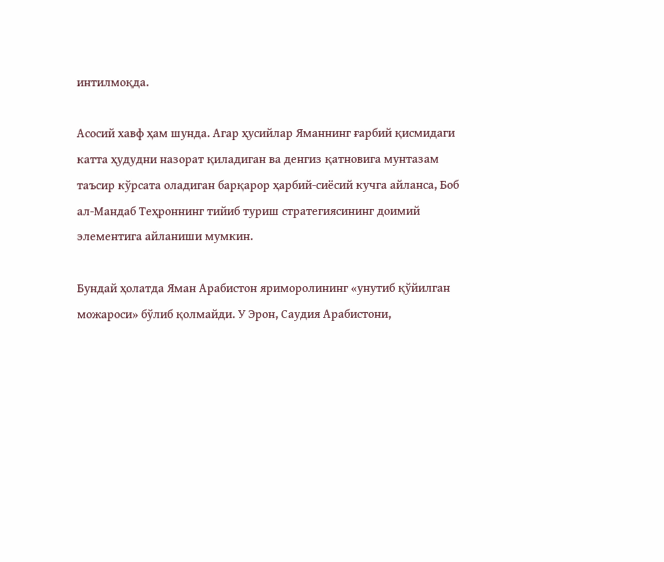интилмоқда.

Асосий хавф ҳам шунда. Агар ҳусийлар Яманнинг ғарбий қисмидаги катта ҳудудни назорат қиладиган ва денгиз қатновига мунтазам таъсир кўрсата оладиган барқарор ҳарбий-сиёсий кучга айланса, Боб ал-Мандаб Теҳроннинг тийиб туриш стратегиясининг доимий элементига айланиши мумкин.

Бундай ҳолатда Яман Арабистон яриморолининг «унутиб қўйилган можароси» бўлиб қолмайди. У Эрон, Саудия Арабистони,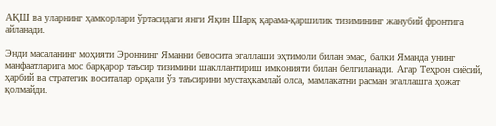АҚШ ва уларнинг ҳамкорлари ўртасидаги янги Яқин Шарқ қарама-қаршилик тизимининг жанубий фронтига айланади.

Энди масаланинг моҳияти Эроннинг Яманни бевосита эгаллаши эҳтимоли билан эмас, балки Яманда унинг манфаатларига мос барқарор таъсир тизимини шакллантириш имконияти билан белгиланади. Агар Теҳрон сиёсий, ҳарбий ва стратегик воситалар орқали ўз таъсирини мустаҳкамлай олса, мамлакатни расман эгаллашга ҳожат қолмайди.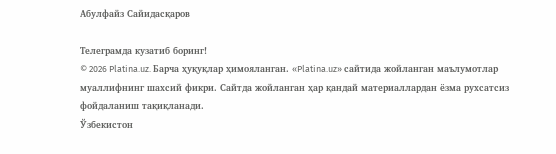Абулфайз Сайидасқаров

Телеграмда кузатиб боринг!
© 2026 Platina.uz. Барча ҳуқуқлар ҳимояланган. «Platina.uz» сайтида жойланган маълумотлар муаллифнинг шахсий фикри. Сайтда жойланган ҳар қандай материаллардан ёзма рухсатсиз фойдаланиш тақиқланади.
Ўзбекистон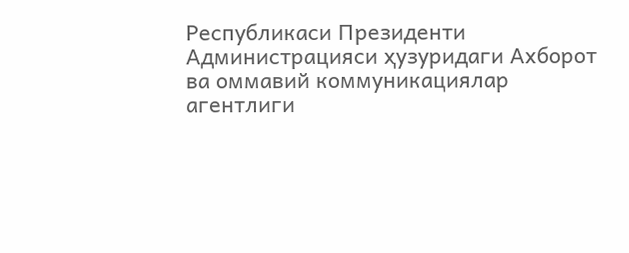Республикаси Президенти Администрацияси ҳузуридаги Ахборот ва оммавий коммуникациялар агентлиги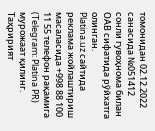томонидан 02.12.2022 санасида №051412 сонли гувоҳнома билан ОАВ сифатида рўйхатга олинган.
Platina.uz сайтида реклама жойлаштириш масаласида +998 88 100 11 55 телефон рақамига (Telegram: Platina PR) мурожаат қилинг. Таҳририят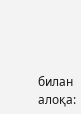билан алоқа: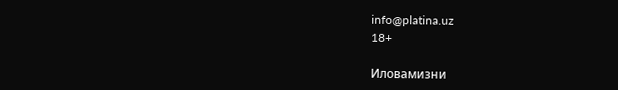info@platina.uz
18+

Иловамизни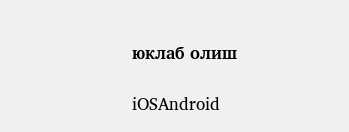юклаб олиш

iOSAndroid